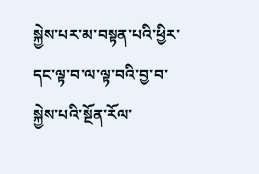སྐྱེས་པར་མ་བསྟན་པའི་ཕྱིར་དང་ལྟ་བ་ལ་ལྟ་བའི་བྱ་བ་སྐྱེས་པའི་སྔོན་རོལ་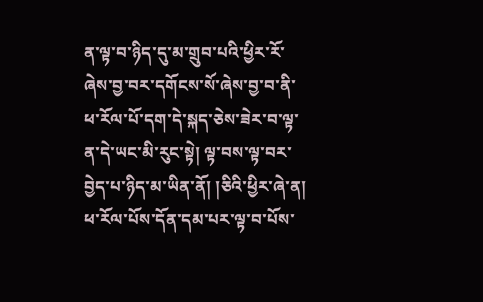ན་ལྟ་བ་ཉིད་དུ་མ་གྲུབ་པའི་ཕྱིར་རོ་ཞེས་བྱ་བར་དགོངས་སོ་ཞེས་བྱ་བ་ནི་ཕ་རོལ་པོ་དག་དེ་སྐད་ཅེས་ཟེར་བ་ལྟ་ན་དེ་ཡང་མི་རུང་སྟེ། ལྟ་བས་ལྟ་བར་བྱེད་པ་ཉིད་མ་ཡིན་ནོ། །ཅིའི་ཕྱིར་ཞེ་ན། ཕ་རོལ་པོས་དོན་དམ་པར་ལྟ་བ་པོས་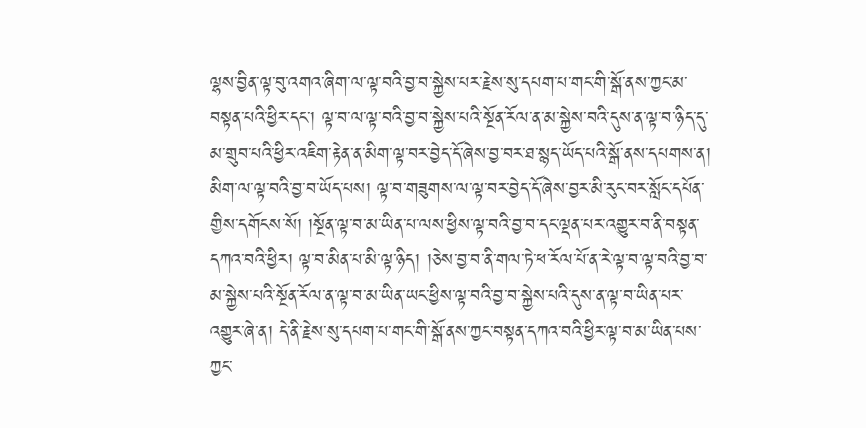ལྷས་བྱིན་ལྟ་བུ་འགའ་ཞིག་ལ་ལྟ་བའི་བྱ་བ་སྐྱེས་པར་རྗེས་སུ་དཔག་པ་གང་གི་སྒོ་ནས་ཀྱང་མ་བསྟན་པའི་ཕྱིར་དང་། ལྟ་བ་ལ་ལྟ་བའི་བྱ་བ་སྐྱེས་པའི་སྔོན་རོལ་ན་མ་སྐྱེས་བའི་དུས་ན་ལྟ་བ་ཉིད་དུ་མ་གྲུབ་པའི་ཕྱིར་འཇིག་རྟེན་ན་མིག་ལྟ་བར་བྱེད་དོ་ཞེས་བྱ་བར་ཐ་སྙད་ཡོད་པའི་སྒོ་ནས་དཔགས་ན། མིག་ལ་ལྟ་བའི་བྱ་བ་ཡོད་པས། ལྟ་བ་གཟུགས་ལ་ལྟ་བར་བྱེད་དོ་ཞེས་བྱར་མི་རུང་བར་སློང་དཔོན་གྱིས་དགོངས་སོ། །སྔོན་ལྟ་བ་མ་ཡིན་པ་ལས་ཕྱིས་ལྟ་བའི་བྱ་བ་དང་ལྡན་པར་འགྱུར་བ་ནི་བསྟན་དཀའ་བའི་ཕྱིར། ལྟ་བ་མིན་པ་མི་ལྟ་ཉིད། །ཅེས་བྱ་བ་ནི་གལ་ཏེ་ཕ་རོལ་པོ་ན་རེ་ལྟ་བ་ལྟ་བའི་བྱ་བ་མ་སྐྱེས་པའི་སྔོན་རོལ་ན་ལྟ་བ་མ་ཡིན་ཡང་ཕྱིས་ལྟ་བའི་བྱ་བ་སྐྱེས་པའི་དུས་ན་ལྟ་བ་ཡིན་པར་འགྱུར་ཞེ་ན། དེ་ནི་རྗེས་སུ་དཔག་པ་གང་གི་སྒོ་ནས་ཀྱང་བསྟན་དཀའ་བའི་ཕྱིར་ལྟ་བ་མ་ཡིན་པས་ཀྱང་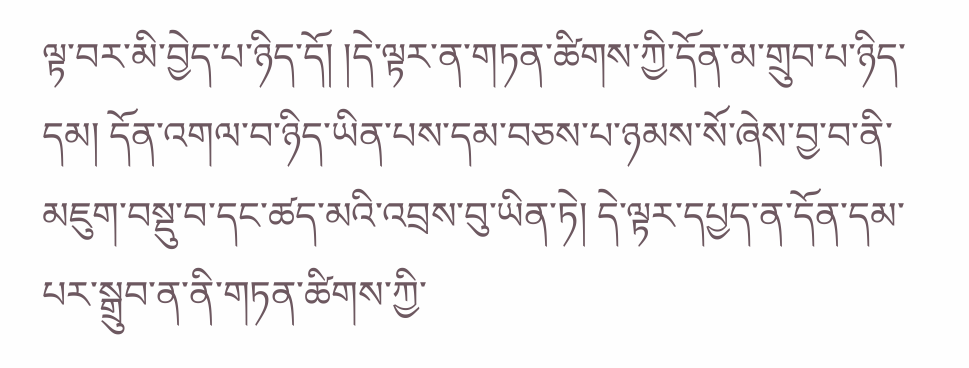ལྟ་བར་མི་བྱེད་པ་ཉིད་དོ། །དེ་ལྟར་ན་གཏན་ཚིགས་ཀྱི་དོན་མ་གྲུབ་པ་ཉིད་དམ། དོན་འགལ་བ་ཉིད་ཡིན་པས་དམ་བཅས་པ་ཉམས་སོ་ཞེས་བྱ་བ་ནི་མཇུག་བསྡུ་བ་དང་ཚད་མའི་འབྲས་བུ་ཡིན་ཏེ། དེ་ལྟར་དཔྱད་ན་དོན་དམ་པར་སྒྲུབ་ན་ནི་གཏན་ཚིགས་ཀྱི་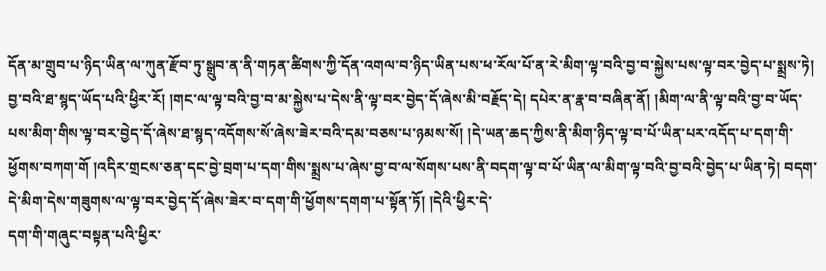དོན་མ་གྲུབ་པ་ཉིད་ཡིན་ལ་ཀུན་རྫོབ་ཏུ་སྒྲུབ་ན་ནི་གཏན་ཚིགས་ཀྱི་དོན་འགལ་བ་ཉིད་ཡིན་པས་ཕ་རོལ་པོ་ན་རེ་མིག་ལྟ་བའི་བྱ་བ་སྐྱེས་པས་ལྟ་བར་བྱེད་པ་སྨྲས་ཏེ། བྱ་བའི་ཐ་སྙད་ཡོད་པའི་ཕྱིར་རོ། །གང་ལ་ལྟ་བའི་བྱ་བ་མ་སྐྱེས་པ་དེས་ནི་ལྟ་བར་བྱེད་དོ་ཞེས་མི་བརྗོད་དེ། དཔེར་ན་རྣ་བ་བཞིན་ནོ། །མིག་ལ་ནི་ལྟ་བའི་བྱ་བ་ཡོད་པས་མིག་གིས་ལྟ་བར་བྱེད་དོ་ཞེས་ཐ་སྙད་འདོགས་སོ་ཞེས་ཟེར་བའི་དམ་བཅས་པ་ཉམས་སོ། །དེ་ཡན་ཆད་ཀྱིས་ནི་མིག་ཉིད་ལྟ་བ་པོ་ཡིན་པར་འདོད་པ་དག་གི་ཕྱོགས་བཀག་གོ །འདིར་གྲངས་ཅན་དང་བྱེ་བྲག་པ་དག་གིས་སྨྲས་པ་ཞེས་བྱ་བ་ལ་སོགས་པས་ནི་བདག་ལྟ་བ་པོ་ཡིན་ལ་མིག་ལྟ་བའི་བྱ་བའི་བྱེད་པ་ཡིན་ཏེ། བདག་དེ་མིག་དེས་གཟུགས་ལ་ལྟ་བར་བྱེད་དོ་ཞེས་ཟེར་བ་དག་གི་ཕྱོགས་དགག་པ་སྟོན་ཏོ། །དེའི་ཕྱིར་དེ་
དག་གི་གཞུང་བསྟན་པའི་ཕྱིར་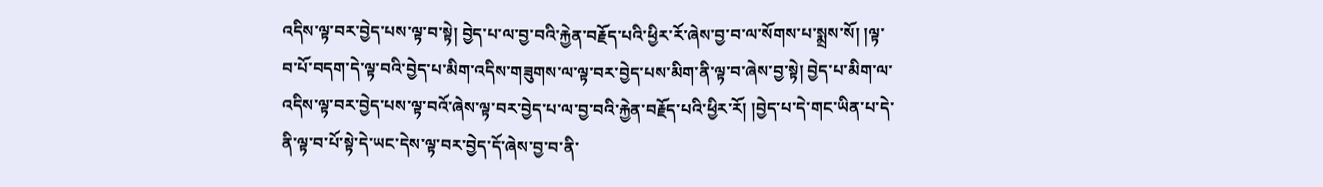འདིས་ལྟ་བར་བྱེད་པས་ལྟ་བ་སྟེ། བྱེད་པ་ལ་བྱ་བའི་རྐྱེན་བརྗོད་པའི་ཕྱིར་རོ་ཞེས་བྱ་བ་ལ་སོགས་པ་སྨྲས་སོ། །ལྟ་བ་པོ་བདག་དེ་ལྟ་བའི་བྱེད་པ་མིག་འདིས་གཟུགས་ལ་ལྟ་བར་བྱེད་པས་མིག་ནི་ལྟ་བ་ཞེས་བྱ་སྟེ། བྱེད་པ་མིག་ལ་འདིས་ལྟ་བར་བྱེད་པས་ལྟ་བའོ་ཞེས་ལྟ་བར་བྱེད་པ་ལ་བྱ་བའི་རྐྱེན་བརྗོད་པའི་ཕྱིར་རོ། །བྱེད་པ་དེ་གང་ཡིན་པ་དེ་ནི་ལྟ་བ་པོ་སྟེ་དེ་ཡང་དེས་ལྟ་བར་བྱེད་དོ་ཞེས་བྱ་བ་ནི་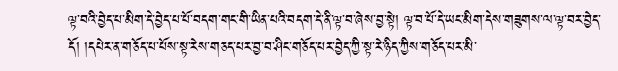ལྟ་བའི་བྱེད་པ་མིག་དེ་བྱེད་པ་པོ་བདག་གང་གི་ཡིན་པའི་བདག་དེ་ནི་ལྟ་བ་ཞེས་བྱ་སྟེ། ལྟ་བ་པོ་དེ་ཡང་མིག་དེས་གཟུགས་ལ་ལྟ་བར་བྱེད་དོ། །དཔེར་ན་གཅོད་པ་པོས་སྟ་རེས་གཅད་པར་བྱ་བ་ཤིང་གཅོད་པར་བྱེད་ཀྱི་སྟ་རེ་ཉིད་ཀྱིས་གཅོད་པར་མི་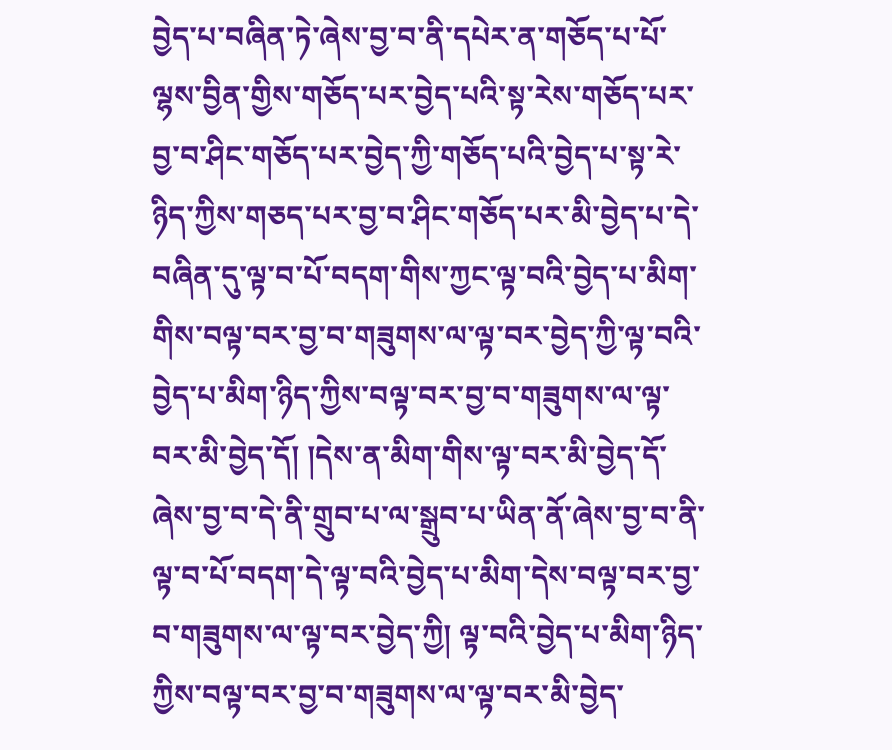བྱེད་པ་བཞིན་ཏེ་ཞེས་བྱ་བ་ནི་དཔེར་ན་གཅོད་པ་པོ་ལྷས་བྱིན་གྱིས་གཅོད་པར་བྱེད་པའི་སྟ་རེས་གཅོད་པར་བྱ་བ་ཤིང་གཅོད་པར་བྱེད་ཀྱི་གཅོད་པའི་བྱེད་པ་སྟ་རེ་ཉིད་ཀྱིས་གཅད་པར་བྱ་བ་ཤིང་གཅོད་པར་མི་བྱེད་པ་དེ་བཞིན་དུ་ལྟ་བ་པོ་བདག་གིས་ཀྱང་ལྟ་བའི་བྱེད་པ་མིག་གིས་བལྟ་བར་བྱ་བ་གཟུགས་ལ་ལྟ་བར་བྱེད་ཀྱི་ལྟ་བའི་བྱེད་པ་མིག་ཉིད་ཀྱིས་བལྟ་བར་བྱ་བ་གཟུགས་ལ་ལྟ་བར་མི་བྱེད་དོ། །དེས་ན་མིག་གིས་ལྟ་བར་མི་བྱེད་དོ་ཞེས་བྱ་བ་དེ་ནི་གྲུབ་པ་ལ་སྒྲུབ་པ་ཡིན་ནོ་ཞེས་བྱ་བ་ནི་ལྟ་བ་པོ་བདག་དེ་ལྟ་བའི་བྱེད་པ་མིག་དེས་བལྟ་བར་བྱ་བ་གཟུགས་ལ་ལྟ་བར་བྱེད་ཀྱི། ལྟ་བའི་བྱེད་པ་མིག་ཉིད་ཀྱིས་བལྟ་བར་བྱ་བ་གཟུགས་ལ་ལྟ་བར་མི་བྱེད་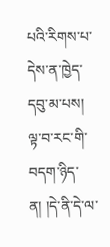པའི་རིགས་པ་དེས་ན་ཁྱེད་དབུ་མ་པས། ལྟ་བ་རང་གི་བདག་ཉིད་ན། །དེ་ནི་དེ་ལ་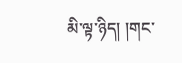མི་ལྟ་ཉིད། །གང་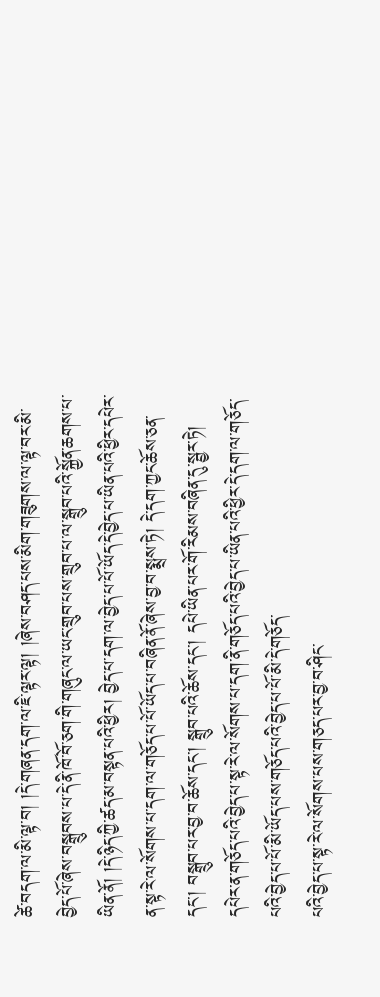ཚེ་བདག་ལ་མི་ལྟ་བ། །དེ་གཞན་དག་ལ་ཇི་ལྟར་ལྟ། །ཞེས་བཤད་པས་མིག་གཟུགས་ལ་ལྟ་བར་མི་བྱེད་པོ་ཞེས་བསྒྲུབས་པ་དེ་ནི་ཁོ་བོ་ཅག་གི་གཞུང་ལ་ཡང་གྲུབ་པས་གྲུབ་པ་ལ་སྒྲུབ་པའི་སྐྱོན་ཆགས་པ་ཡིན་ནོ། །དེ་ཉིད་ཀྱི་ཚད་མ་བསྟན་པའི་ཕྱིར། བྱེད་པ་དག་ལ་བྱེད་པ་པོ་ཡོད་དེ་བྱེད་པ་ཡིན་པའི་ཕྱིར་དཔེར་ན་སྟ་རེ་ལ་སོགས་པ་དག་ལ་གཅོད་པ་པོ་ཡོད་པ་བཞིན་ནོ་ཞེས་བྱ་བ་སྨྲས་ཏེ། དེ་དག་ཀྱང་ཆོས་ཅན་དང་། བསྒྲུབ་པར་བྱ་བ་ཆོས་དང་། སྒྲུབ་པའི་ཆོས་དང་། དཔེ་ཡིན་པར་གོ་རིམས་བཞིན་དུ་སྦྱར་ཏེ། དཔེར་ན་གཅོད་པའི་བྱེད་པ་སྟ་རེ་ལ་སོགས་པ་དག་ནི་གཅོད་པའི་བྱེད་པ་ཡིན་པའི་ཕྱིར་དེ་དག་ལ་གཅོད་པའི་བྱེད་པ་པོ་མི་ཡོད་པས་གཅོད་པའི་བྱེད་པ་པོ་མི་དེ་གཅོད་
པའི་བྱེད་པ་སྟ་རེ་ལ་སོགས་པས་གཅད་པར་བྱ་བ་ཤིང་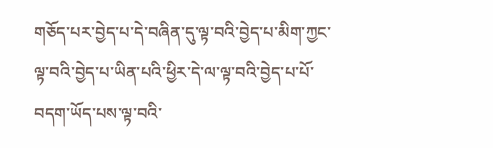གཅོད་པར་བྱེད་པ་དེ་བཞིན་དུ་ལྟ་བའི་བྱེད་པ་མིག་ཀྱང་ལྟ་བའི་བྱེད་པ་ཡིན་པའི་ཕྱིར་དེ་ལ་ལྟ་བའི་བྱེད་པ་པོ་བདག་ཡོད་པས་ལྟ་བའི་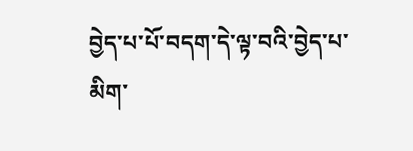བྱེད་པ་པོ་བདག་དེ་ལྟ་བའི་བྱེད་པ་མིག་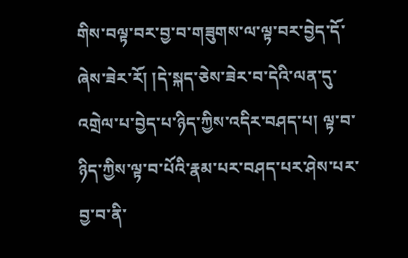གིས་བལྟ་བར་བྱ་བ་གཟུགས་ལ་ལྟ་བར་བྱེད་དོ་ཞེས་ཟེར་རོ། །དེ་སྐད་ཅེས་ཟེར་བ་དེའི་ལན་དུ་འགྲེལ་པ་བྱེད་པ་ཉིད་ཀྱིས་འདིར་བཤད་པ། ལྟ་བ་ཉིད་ཀྱིས་ལྟ་བ་པོའི་རྣམ་པར་བཤད་པར་ཤེས་པར་བྱ་བ་ནི་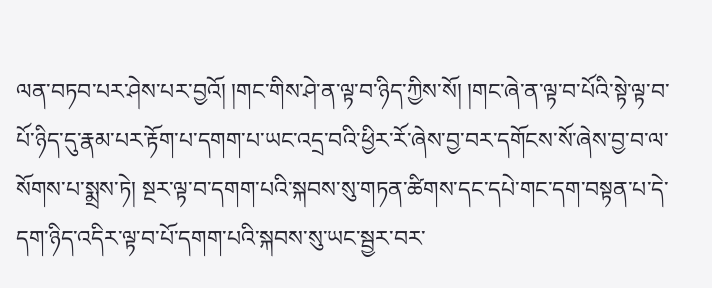ལན་བཏབ་པར་ཤེས་པར་བྱའོ། །གང་གིས་ཤེ་ན་ལྟ་བ་ཉིད་ཀྱིས་སོ། །གང་ཞེ་ན་ལྟ་བ་པོའི་སྟེ་ལྟ་བ་པོ་ཉིད་དུ་རྣམ་པར་རྟོག་པ་དགག་པ་ཡང་འདྲ་བའི་ཕྱིར་རོ་ཞེས་བྱ་བར་དགོངས་སོ་ཞེས་བྱ་བ་ལ་སོགས་པ་སྨྲས་ཏེ། སྔར་ལྟ་བ་དགག་པའི་སྐབས་སུ་གཏན་ཚིགས་དང་དཔེ་གང་དག་བསྟན་པ་དེ་དག་ཉིད་འདིར་ལྟ་བ་པོ་དགག་པའི་སྐབས་སུ་ཡང་སྦྱར་བར་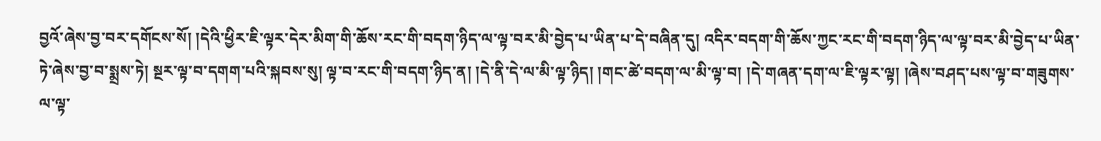བྱའོ་ཞེས་བྱ་བར་དགོངས་སོ། །དེའི་ཕྱིར་ཇི་ལྟར་དེར་མིག་གི་ཆོས་རང་གི་བདག་ཉིད་ལ་ལྟ་བར་མི་བྱེད་པ་ཡིན་པ་དེ་བཞིན་དུ། འདིར་བདག་གི་ཆོས་ཀྱང་རང་གི་བདག་ཉིད་ལ་ལྟ་བར་མི་བྱེད་པ་ཡིན་ཏེ་ཞེས་བྱ་བ་སྨྲས་ཏེ། སྔར་ལྟ་བ་དགག་པའི་སྐབས་སུ། ལྟ་བ་རང་གི་བདག་ཉིད་ན། །དེ་ནི་དེ་ལ་མི་ལྟ་ཉིད། །གང་ཚེ་བདག་ལ་མི་ལྟ་བ། །དེ་གཞན་དག་ལ་ཇི་ལྟར་ལྟ། །ཞེས་བཤད་པས་ལྟ་བ་གཟུགས་ལ་ལྟ་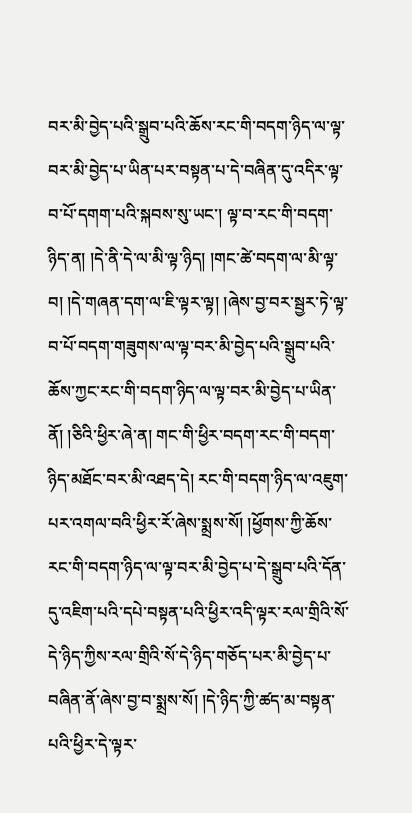བར་མི་བྱེད་པའི་སྒྲུབ་པའི་ཆོས་རང་གི་བདག་ཉིད་ལ་ལྟ་བར་མི་བྱེད་པ་ཡིན་པར་བསྟན་པ་དེ་བཞིན་དུ་འདིར་ལྟ་བ་པོ་དགག་པའི་སྐབས་སུ་ཡང་། ལྟ་བ་རང་གི་བདག་ཉིད་ན། །དེ་ནི་དེ་ལ་མི་ལྟ་ཉིད། །གང་ཚེ་བདག་ལ་མི་ལྟ་བ། །དེ་གཞན་དག་ལ་ཇི་ལྟར་ལྟ། །ཞེས་བྱ་བར་སྦྱར་ཏེ་ལྟ་བ་པོ་བདག་གཟུགས་ལ་ལྟ་བར་མི་བྱེད་པའི་སྒྲུབ་པའི་ཆོས་ཀྱང་རང་གི་བདག་ཉིད་ལ་ལྟ་བར་མི་བྱེད་པ་ཡིན་ནོ། །ཅིའི་ཕྱིར་ཞེ་ན། གང་གི་ཕྱིར་བདག་རང་གི་བདག་ཉིད་མཐོང་བར་མི་འཐད་དེ། རང་གི་བདག་ཉིད་ལ་འཇུག་པར་འགལ་བའི་ཕྱིར་རོ་ཞེས་སྨྲས་སོ། །ཕྱོགས་ཀྱི་ཆོས་རང་གི་བདག་ཉིད་ལ་ལྟ་བར་མི་བྱེད་པ་དེ་སྒྲུབ་པའི་དོན་དུ་འཇིག་པའི་དཔེ་བསྟན་པའི་ཕྱིར་འདི་ལྟར་རལ་གྲིའི་སོ་དེ་ཉིད་ཀྱིས་རལ་གྲིའི་སོ་དེ་ཉིད་གཅོད་པར་མི་བྱེད་པ་བཞིན་ནོ་ཞེས་བྱ་བ་སྨྲས་སོ། །དེ་ཉིད་ཀྱི་ཚད་མ་བསྟན་པའི་ཕྱིར་དེ་ལྟར་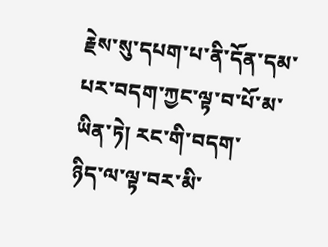རྗེས་སུ་དཔག་པ་ནི་དོན་དམ་པར་བདག་ཀྱང་ལྟ་བ་པོ་མ་ཡིན་ཏེ། རང་གི་བདག་
ཉིད་ལ་ལྟ་བར་མི་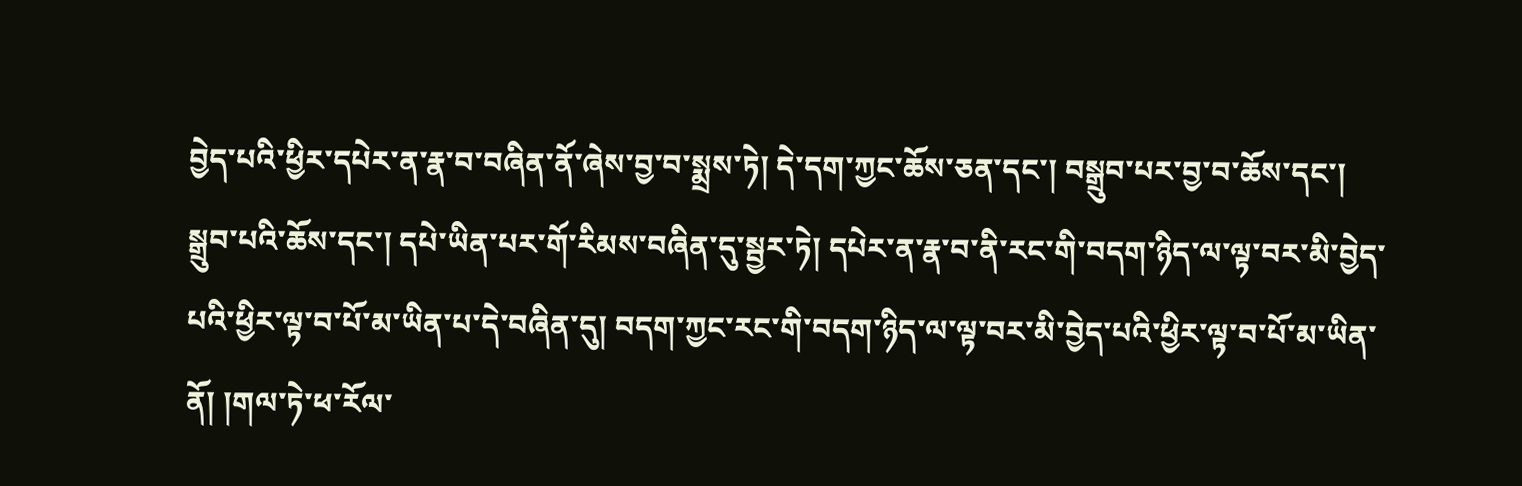བྱེད་པའི་ཕྱིར་དཔེར་ན་རྣ་བ་བཞིན་ནོ་ཞེས་བྱ་བ་སྨྲས་ཏེ། དེ་དག་ཀྱང་ཆོས་ཅན་དང་། བསྒྲུབ་པར་བྱ་བ་ཆོས་དང་། སྒྲུབ་པའི་ཆོས་དང་། དཔེ་ཡིན་པར་གོ་རིམས་བཞིན་དུ་སྦྱར་ཏེ། དཔེར་ན་རྣ་བ་ནི་རང་གི་བདག་ཉིད་ལ་ལྟ་བར་མི་བྱེད་པའི་ཕྱིར་ལྟ་བ་པོ་མ་ཡིན་པ་དེ་བཞིན་དུ། བདག་ཀྱང་རང་གི་བདག་ཉིད་ལ་ལྟ་བར་མི་བྱེད་པའི་ཕྱིར་ལྟ་བ་པོ་མ་ཡིན་ནོ། །གལ་ཏེ་ཕ་རོལ་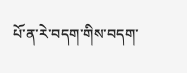པོ་ན་རེ་བདག་གིས་བདག་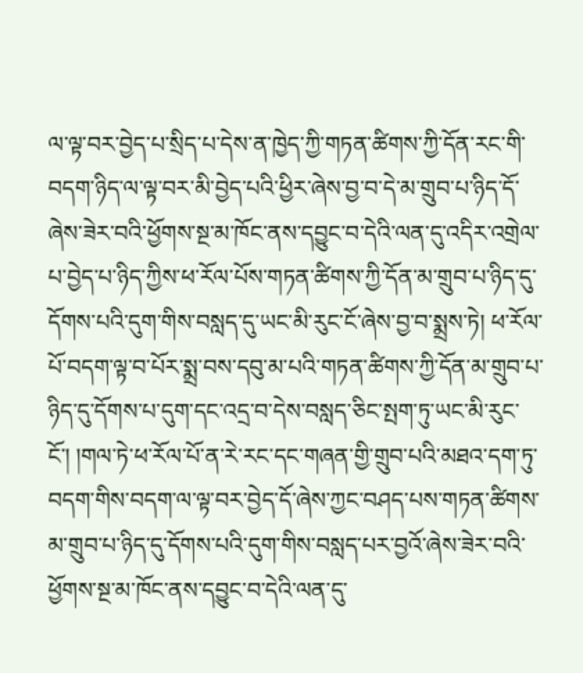ལ་ལྟ་བར་བྱེད་པ་སྲིད་པ་དེས་ན་ཁྱེད་ཀྱི་གཏན་ཚིགས་ཀྱི་དོན་རང་གི་བདག་ཉིད་ལ་ལྟ་བར་མི་བྱེད་པའི་ཕྱིར་ཞེས་བྱ་བ་དེ་མ་གྲུབ་པ་ཉིད་དོ་ཞེས་ཟེར་བའི་ཕྱོགས་སྔ་མ་ཁོང་ནས་དབྱུང་བ་དེའི་ལན་དུ་འདིར་འགྲེལ་པ་བྱེད་པ་ཉིད་ཀྱིས་ཕ་རོལ་པོས་གཏན་ཚིགས་ཀྱི་དོན་མ་གྲུབ་པ་ཉིད་དུ་དོགས་པའི་དུག་གིས་བསླད་དུ་ཡང་མི་རུང་ངོ་ཞེས་བྱ་བ་སྨྲས་ཏེ། ཕ་རོལ་པོ་བདག་ལྟ་བ་པོར་སྨྲ་བས་དབུ་མ་པའི་གཏན་ཚིགས་ཀྱི་དོན་མ་གྲུབ་པ་ཉིད་དུ་དོགས་པ་དུག་དང་འདྲ་བ་དེས་བསླད་ཅིང་སྤག་ཏུ་ཡང་མི་རུང་ངོ་། །གལ་ཏེ་ཕ་རོལ་པོ་ན་རེ་རང་དང་གཞན་གྱི་གྲུབ་པའི་མཐའ་དག་ཏུ་བདག་གིས་བདག་ལ་ལྟ་བར་བྱེད་དོ་ཞེས་ཀྱང་བཤད་པས་གཏན་ཚིགས་མ་གྲུབ་པ་ཉིད་དུ་དོགས་པའི་དུག་གིས་བསླད་པར་བྱའོ་ཞེས་ཟེར་བའི་ཕྱོགས་སྔ་མ་ཁོང་ནས་དབྱུང་བ་དེའི་ལན་དུ་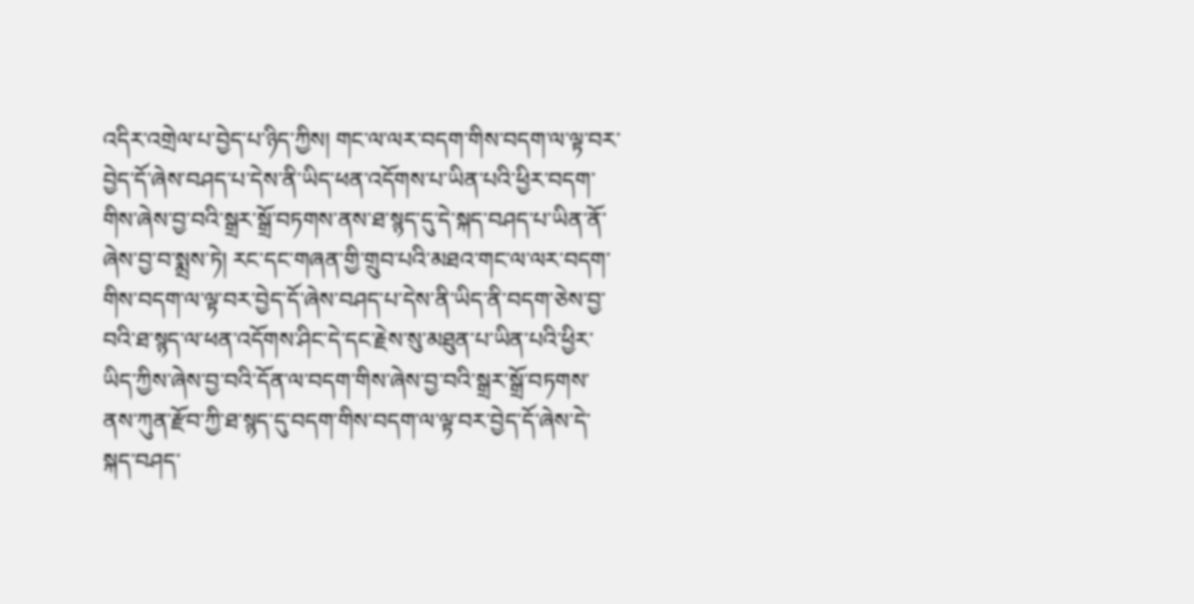འདིར་འགྲེལ་པ་བྱེད་པ་ཉིད་ཀྱིས། གང་ལ་ལར་བདག་གིས་བདག་ལ་ལྟ་བར་བྱེད་དོ་ཞེས་བཤད་པ་དེས་ནི་ཡིད་ཕན་འདོགས་པ་ཡིན་པའི་ཕྱིར་བདག་གིས་ཞེས་བྱ་བའི་སྒྲར་སྒྲོ་བཏགས་ནས་ཐ་སྙད་དུ་དེ་སྐད་བཤད་པ་ཡིན་ནོ་ཞེས་བྱ་བ་སྨྲས་ཏེ། རང་དང་གཞན་གྱི་གྲུབ་པའི་མཐའ་གང་ལ་ལར་བདག་གིས་བདག་ལ་ལྟ་བར་བྱེད་དོ་ཞེས་བཤད་པ་དེས་ནི་ཡིད་ནི་བདག་ཅེས་བྱ་བའི་ཐ་སྙད་ལ་ཕན་འདོགས་ཤིང་དེ་དང་རྗེས་སུ་མཐུན་པ་ཡིན་པའི་ཕྱིར་ཡིད་ཀྱིས་ཞེས་བྱ་བའི་དོན་ལ་བདག་གིས་ཞེས་བྱ་བའི་སྒྲར་སྒྲོ་བཏགས་ནས་ཀུན་རྫོབ་ཀྱི་ཐ་སྙད་དུ་བདག་གིས་བདག་ལ་ལྟ་བར་བྱེད་དོ་ཞེས་དེ་སྐད་བཤད་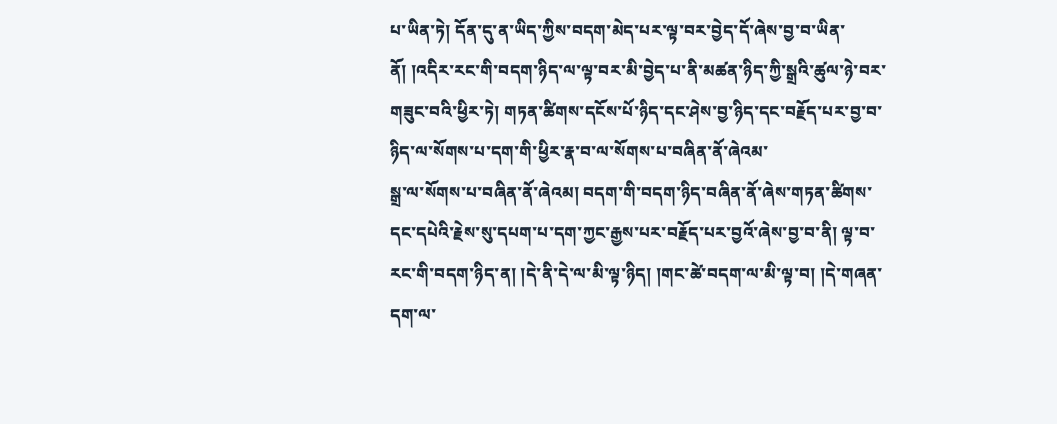པ་ཡིན་ཏེ། དོན་དུ་ན་ཡིད་ཀྱིས་བདག་མེད་པར་ལྟ་བར་བྱེད་དོ་ཞེས་བྱ་བ་ཡིན་ནོ། །འདིར་རང་གི་བདག་ཉིད་ལ་ལྟ་བར་མི་བྱེད་པ་ནི་མཚན་ཉིད་ཀྱི་སྒྲའི་ཚུལ་ཉེ་བར་གཟུང་བའི་ཕྱིར་ཏེ། གཏན་ཚིགས་དངོས་པོ་ཉིད་དང་ཤེས་བྱ་ཉིད་དང་བརྗོད་པར་བྱ་བ་ཉིད་ལ་སོགས་པ་དག་གི་ཕྱིར་རྣ་བ་ལ་སོགས་པ་བཞིན་ནོ་ཞེའམ་
སྒྲ་ལ་སོགས་པ་བཞིན་ནོ་ཞེའམ། བདག་གི་བདག་ཉིད་བཞིན་ནོ་ཞེས་གཏན་ཚིགས་དང་དཔེའི་རྗེས་སུ་དཔག་པ་དག་ཀྱང་རྒྱས་པར་བརྗོད་པར་བྱའོ་ཞེས་བྱ་བ་ནི། ལྟ་བ་རང་གི་བདག་ཉིད་ན། །དེ་ནི་དེ་ལ་མི་ལྟ་ཉིད། །གང་ཚེ་བདག་ལ་མི་ལྟ་བ། །དེ་གཞན་དག་ལ་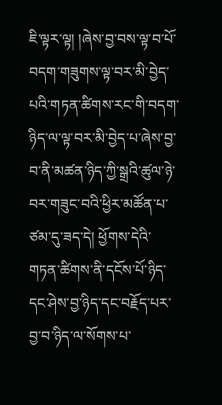ཇི་ལྟར་ལྟ། །ཞེས་བྱ་བས་ལྟ་བ་པོ་བདག་གཟུགས་ལྟ་བར་མི་བྱེད་པའི་གཏན་ཚིགས་རང་གི་བདག་ཉིད་ལ་ལྟ་བར་མི་བྱེད་པ་ཞེས་བྱ་བ་ནི་མཚན་ཉིད་ཀྱི་སྒྲའི་ཚུལ་ཉེ་བར་གཟུང་བའི་ཕྱིར་མཚོན་པ་ཙམ་དུ་ཟད་དེ། ཕྱོགས་དེའི་གཏན་ཚིགས་ནི་དངོས་པོ་ཉིད་དང་ཤེས་བྱ་ཉིད་དང་བརྗོད་པར་བྱ་བ་ཉིད་ལ་སོགས་པ་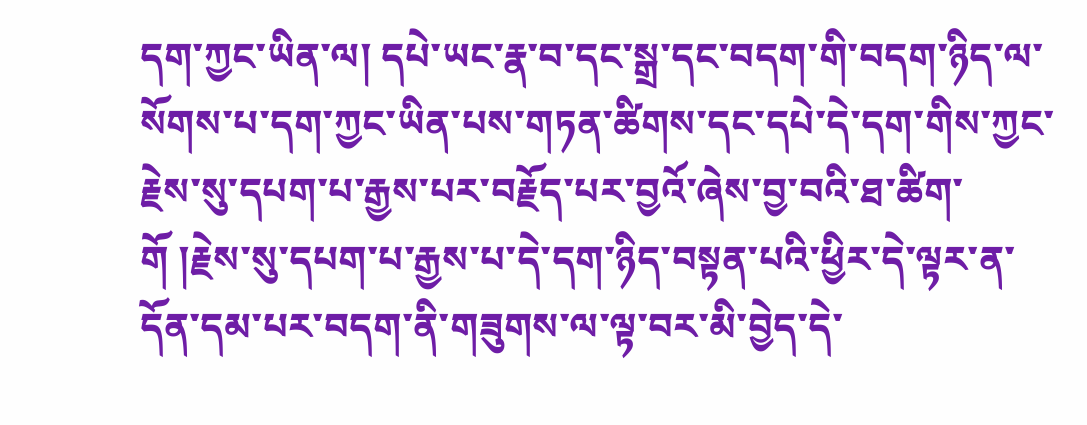དག་ཀྱང་ཡིན་ལ། དཔེ་ཡང་རྣ་བ་དང་སྒྲ་དང་བདག་གི་བདག་ཉིད་ལ་སོགས་པ་དག་ཀྱང་ཡིན་པས་གཏན་ཚིགས་དང་དཔེ་དེ་དག་གིས་ཀྱང་རྗེས་སུ་དཔག་པ་རྒྱས་པར་བརྗོད་པར་བྱའོ་ཞེས་བྱ་བའི་ཐ་ཚིག་གོ །རྗེས་སུ་དཔག་པ་རྒྱས་པ་དེ་དག་ཉིད་བསྟན་པའི་ཕྱིར་དེ་ལྟར་ན་དོན་དམ་པར་བདག་ནི་གཟུགས་ལ་ལྟ་བར་མི་བྱེད་དེ་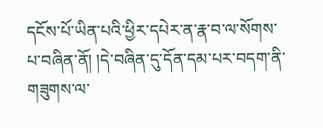དངོས་པོ་ཡིན་པའི་ཕྱིར་དཔེར་ན་རྣ་བ་ལ་སོགས་པ་བཞིན་ནོ། །དེ་བཞིན་དུ་དོན་དམ་པར་བདག་ནི་གཟུགས་ལ་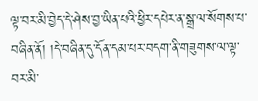ལྟ་བར་མི་བྱེད་དེ་ཤེས་བྱ་ཡིན་པའི་ཕྱིར་དཔེར་ན་སྒྲ་ལ་སོགས་པ་བཞིན་ནོ། །དེ་བཞིན་དུ་དོན་དམ་པར་བདག་ནི་གཟུགས་ལ་ལྟ་བར་མི་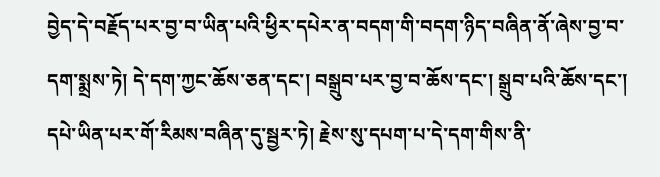བྱེད་དེ་བརྗོད་པར་བྱ་བ་ཡིན་པའི་ཕྱིར་དཔེར་ན་བདག་གི་བདག་ཉིད་བཞིན་ནོ་ཞེས་བྱ་བ་དག་སྨྲས་ཏེ། དེ་དག་ཀྱང་ཆོས་ཅན་དང་། བསྒྲུབ་པར་བྱ་བ་ཆོས་དང་། སྒྲུབ་པའི་ཆོས་དང་། དཔེ་ཡིན་པར་གོ་རིམས་བཞིན་དུ་སྦྱར་ཏེ། རྗེས་སུ་དཔག་པ་དེ་དག་གིས་ནི་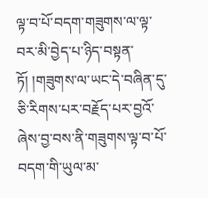ལྟ་བ་པོ་བདག་གཟུགས་ལ་ལྟ་བར་མི་བྱེད་པ་ཉིད་བསྟན་ཏོ། །གཟུགས་ལ་ཡང་དེ་བཞིན་དུ་ཅི་རིགས་པར་བརྗོད་པར་བྱའོ་ཞེས་བྱ་བས་ནི་གཟུགས་ལྟ་བ་པོ་བདག་གི་ཡུལ་མ་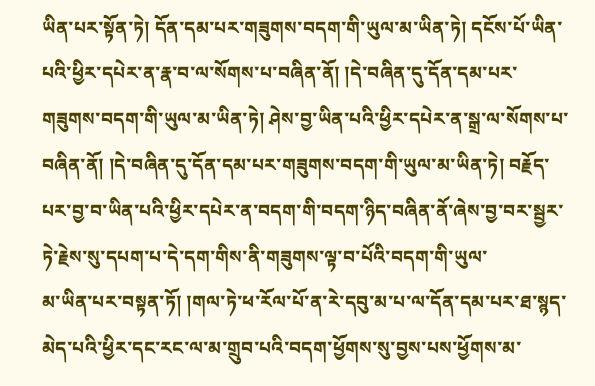ཡིན་པར་སྟོན་ཏེ། དོན་དམ་པར་གཟུགས་བདག་གི་ཡུལ་མ་ཡིན་ཏེ། དངོས་པོ་ཡིན་པའི་ཕྱིར་དཔེར་ན་རྣ་བ་ལ་སོགས་པ་བཞིན་ནོ། །དེ་བཞིན་དུ་དོན་དམ་པར་གཟུགས་བདག་གི་ཡུལ་མ་ཡིན་ཏེ། ཤེས་བྱ་ཡིན་པའི་ཕྱིར་དཔེར་ན་སྒྲ་ལ་སོགས་པ་བཞིན་ནོ། །དེ་བཞིན་དུ་དོན་དམ་པར་གཟུགས་བདག་གི་ཡུལ་མ་ཡིན་ཏེ། བརྗོད་པར་བྱ་བ་ཡིན་པའི་ཕྱིར་དཔེར་ན་བདག་གི་བདག་ཉིད་བཞིན་ནོ་ཞེས་བྱ་བར་སྦྱར་ཏེ་རྗེས་སུ་དཔག་པ་དེ་དག་གིས་ནི་གཟུགས་ལྟ་བ་པོའི་བདག་གི་ཡུལ་
མ་ཡིན་པར་བསྟན་ཏོ། །གལ་ཏེ་ཕ་རོལ་པོ་ན་རེ་དབུ་མ་པ་ལ་དོན་དམ་པར་ཐ་སྙད་མེད་པའི་ཕྱིར་དང་རང་ལ་མ་གྲུབ་པའི་བདག་ཕྱོགས་སུ་བྱས་པས་ཕྱོགས་མ་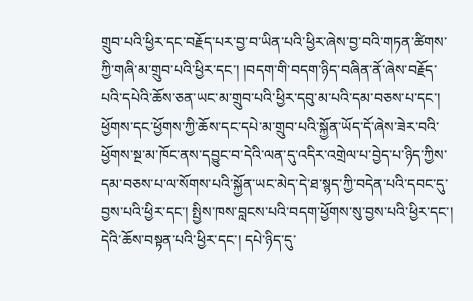གྲུབ་པའི་ཕྱིར་དང་བརྗོད་པར་བྱ་བ་ཡིན་པའི་ཕྱིར་ཞེས་བྱ་བའི་གཏན་ཚིགས་ཀྱི་གཞི་མ་གྲུབ་པའི་ཕྱིར་དང་། །བདག་གི་བདག་ཉིད་བཞིན་ནོ་ཞེས་བརྗོད་པའི་དཔེའི་ཆོས་ཅན་ཡང་མ་གྲུབ་པའི་ཕྱིར་དབུ་མ་པའི་དམ་བཅས་པ་དང་། ཕྱོགས་དང་ཕྱོགས་ཀྱི་ཆོས་དང་དཔེ་མ་གྲུབ་པའི་སྐྱོན་ཡོད་དོ་ཞེས་ཟེར་བའི་ཕྱོགས་སྔ་མ་ཁོང་ནས་དབྱུང་བ་དེའི་ལན་དུ་འདིར་འགྲེལ་པ་བྱེད་པ་ཉིད་ཀྱིས་དམ་བཅས་པ་ལ་སོགས་པའི་སྐྱོན་ཡང་མེད་དེ་ཐ་སྙད་ཀྱི་བདེན་པའི་དབང་དུ་བྱས་པའི་ཕྱིར་དང་། སྤྱིས་ཁས་བླངས་པའི་བདག་ཕྱོགས་སུ་བྱས་པའི་ཕྱིར་དང་། དེའི་ཆོས་བསྟན་པའི་ཕྱིར་དང་། དཔེ་ཉིད་དུ་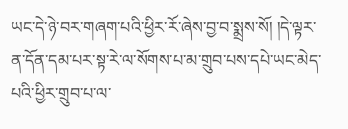ཡང་དེ་ཉེ་བར་གཞག་པའི་ཕྱིར་རོ་ཞེས་བྱ་བ་སྨྲས་སོ། །དེ་ལྟར་ན་དོན་དམ་པར་སྟ་རེ་ལ་སོགས་པ་མ་གྲུབ་པས་དཔེ་ཡང་མེད་པའི་ཕྱིར་གྲུབ་པ་ལ་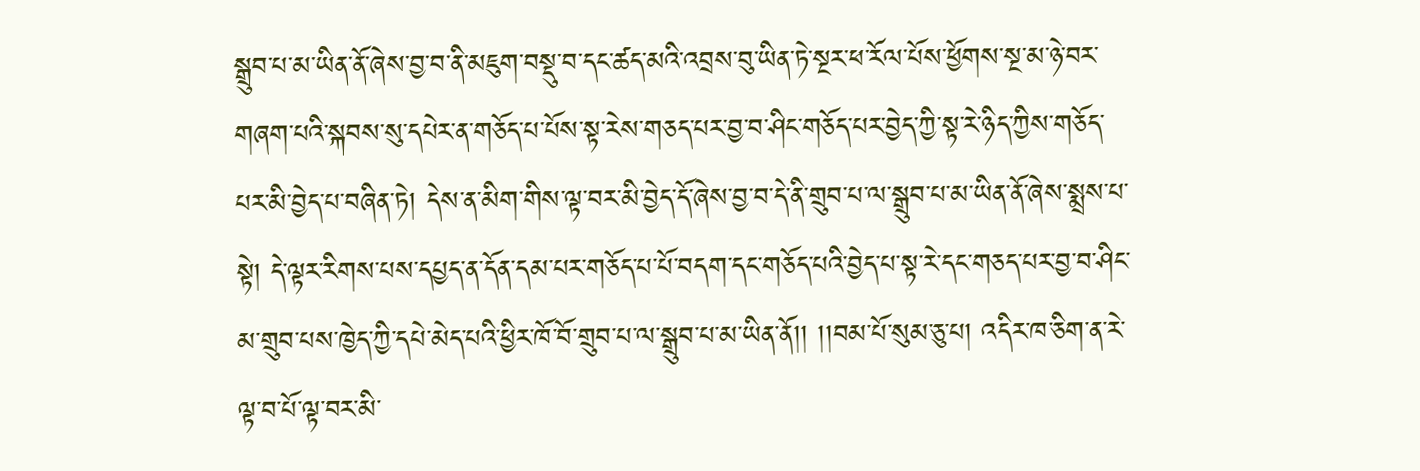སྒྲུབ་པ་མ་ཡིན་ནོ་ཞེས་བྱ་བ་ནི་མཇུག་བསྡུ་བ་དང་ཚད་མའི་འབྲས་བུ་ཡིན་ཏེ་སྔར་ཕ་རོལ་པོས་ཕྱོགས་སྔ་མ་ཉེ་བར་གཞག་པའི་སྐབས་སུ་དཔེར་ན་གཅོད་པ་པོས་སྟ་རེས་གཅད་པར་བྱ་བ་ཤིང་གཅོད་པར་བྱེད་ཀྱི་སྟ་རེ་ཉིད་ཀྱིས་གཅོད་པར་མི་བྱེད་པ་བཞིན་ཏེ། དེས་ན་མིག་གིས་ལྟ་བར་མི་བྱེད་དོ་ཞེས་བྱ་བ་དེ་ནི་གྲུབ་པ་ལ་སྒྲུབ་པ་མ་ཡིན་ནོ་ཞེས་སྨྲས་པ་སྟེ། དེ་ལྟར་རིགས་པས་དཔྱད་ན་དོན་དམ་པར་གཅོད་པ་པོ་བདག་དང་གཅོད་པའི་བྱེད་པ་སྟ་རེ་དང་གཅད་པར་བྱ་བ་ཤིང་མ་གྲུབ་པས་ཁྱེད་ཀྱི་དཔེ་མེད་པའི་ཕྱིར་ཁོ་བོ་གྲུབ་པ་ལ་སྒྲུབ་པ་མ་ཡིན་ནོ།། །།བམ་པོ་སུམ་ཅུ་པ། འདིར་ཁ་ཅིག་ན་རེ་ལྟ་བ་པོ་ལྟ་བར་མི་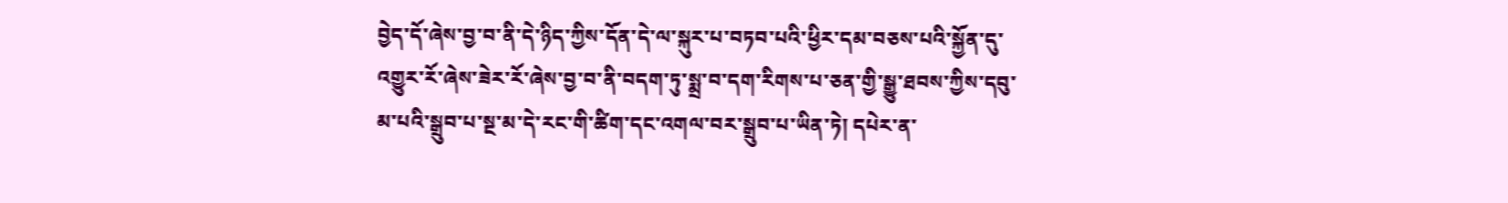བྱེད་དོ་ཞེས་བྱ་བ་ནི་དེ་ཉིད་ཀྱིས་དོན་དེ་ལ་སྐུར་པ་བཏབ་པའི་ཕྱིར་དམ་བཅས་པའི་སྐྱོན་དུ་འགྱུར་རོ་ཞེས་ཟེར་རོ་ཞེས་བྱ་བ་ནི་བདག་ཏུ་སྨྲ་བ་དག་རིགས་པ་ཅན་གྱི་སྒྱུ་ཐབས་ཀྱིས་དབུ་མ་པའི་སྒྲུབ་པ་སྔ་མ་དེ་རང་གི་ཚིག་དང་འགལ་བར་སྒྲུབ་པ་ཡིན་ཏེ། དཔེར་ན་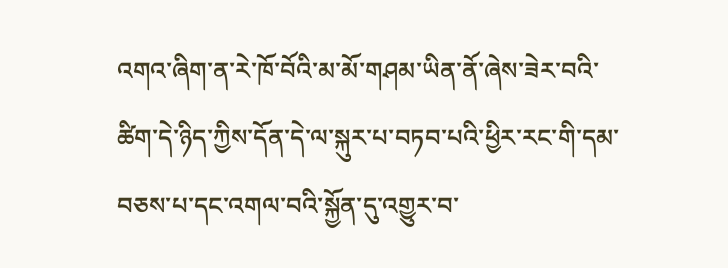འགའ་ཞིག་ན་རེ་ཁོ་བོའི་མ་མོ་གཤམ་ཡིན་ནོ་ཞེས་ཟེར་བའི་ཚིག་དེ་ཉིད་ཀྱིས་དོན་དེ་ལ་སྐུར་པ་བཏབ་པའི་ཕྱིར་རང་གི་དམ་བཅས་པ་དང་འགལ་བའི་སྐྱོན་དུ་འགྱུར་བ་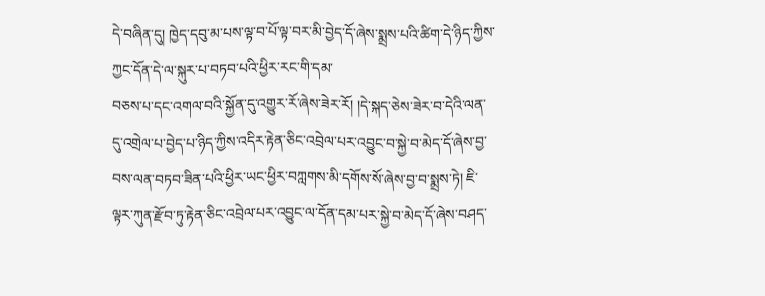དེ་བཞིན་དུ། ཁྱེད་དབུ་མ་པས་ལྟ་བ་པོ་ལྟ་བར་མི་བྱེད་དོ་ཞེས་སྨྲས་པའི་ཚིག་དེ་ཉིད་ཀྱིས་ཀྱང་དོན་དེ་ལ་སྐུར་པ་བཏབ་པའི་ཕྱིར་རང་གི་དམ་
བཅས་པ་དང་འགལ་བའི་སྐྱོན་དུ་འགྱུར་རོ་ཞེས་ཟེར་རོ། །དེ་སྐད་ཅེས་ཟེར་བ་དེའི་ལན་དུ་འགྲེལ་པ་བྱེད་པ་ཉིད་ཀྱིས་འདིར་རྟེན་ཅིང་འབྲེལ་པར་འབྱུང་བ་སྐྱེ་བ་མེད་དོ་ཞེས་བྱ་བས་ལན་བཏབ་ཟིན་པའི་ཕྱིར་ཡང་ཕྱིར་བཀླགས་མི་དགོས་སོ་ཞེས་བྱ་བ་སྨྲས་ཏེ། ཇི་ལྟར་ཀུན་རྫོབ་ཏུ་རྟེན་ཅིང་འབྲེལ་པར་འབྱུང་ལ་དོན་དམ་པར་སྐྱེ་བ་མེད་དོ་ཞེས་བཤད་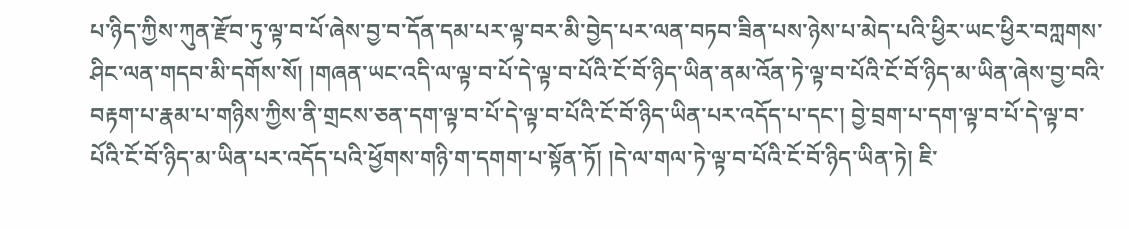པ་ཉིད་ཀྱིས་ཀུན་རྫོབ་ཏུ་ལྟ་བ་པོ་ཞེས་བྱ་བ་དོན་དམ་པར་ལྟ་བར་མི་བྱེད་པར་ལན་བཏབ་ཟིན་པས་ཉེས་པ་མེད་པའི་ཕྱིར་ཡང་ཕྱིར་བཀླགས་ཤིང་ལན་གདབ་མི་དགོས་སོ། །གཞན་ཡང་འདི་ལ་ལྟ་བ་པོ་དེ་ལྟ་བ་པོའི་ངོ་བོ་ཉིད་ཡིན་ནམ་འོན་ཏེ་ལྟ་བ་པོའི་ངོ་བོ་ཉིད་མ་ཡིན་ཞེས་བྱ་བའི་བརྟག་པ་རྣམ་པ་གཉིས་ཀྱིས་ནི་གྲངས་ཅན་དག་ལྟ་བ་པོ་དེ་ལྟ་བ་པོའི་ངོ་བོ་ཉིད་ཡིན་པར་འདོད་པ་དང་། བྱེ་བྲག་པ་དག་ལྟ་བ་པོ་དེ་ལྟ་བ་པོའི་ངོ་བོ་ཉིད་མ་ཡིན་པར་འདོད་པའི་ཕྱོགས་གཉི་ག་དགག་པ་སྟོན་ཏོ། །དེ་ལ་གལ་ཏེ་ལྟ་བ་པོའི་ངོ་བོ་ཉིད་ཡིན་ཏེ། ཇི་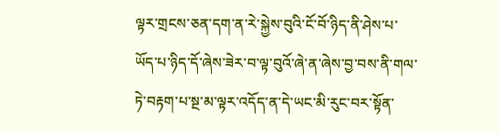ལྟར་གྲངས་ཅན་དག་ན་རེ་སྐྱེས་བུའི་ངོ་བོ་ཉིད་ནི་ཤེས་པ་ཡོད་པ་ཉིད་དོ་ཞེས་ཟེར་བ་ལྟ་བུའོ་ཞེ་ན་ཞེས་བྱ་བས་ནི་གལ་ཏེ་བརྟག་པ་སྔ་མ་ལྟར་འདོད་ན་དེ་ཡང་མི་རུང་བར་སྟོན་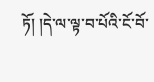ཏོ། །དེ་ལ་ལྟ་བ་པོའི་ངོ་བོ་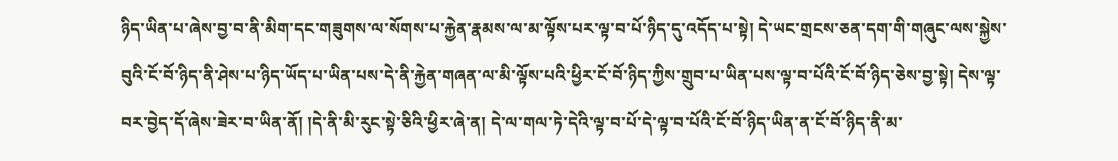ཉིད་ཡིན་པ་ཞེས་བྱ་བ་ནི་མིག་དང་གཟུགས་ལ་སོགས་པ་རྐྱེན་རྣམས་ལ་མ་ལྟོས་པར་ལྟ་བ་པོ་ཉིད་དུ་འདོད་པ་སྟེ། དེ་ཡང་གྲངས་ཅན་དག་གི་གཞུང་ལས་སྐྱེས་བུའི་ངོ་བོ་ཉིད་ནི་ཤེས་པ་ཉིད་ཡོད་པ་ཡིན་པས་དེ་ནི་རྐྱེན་གཞན་ལ་མི་ལྟོས་པའི་ཕྱིར་ངོ་བོ་ཉིད་ཀྱིས་གྲུབ་པ་ཡིན་པས་ལྟ་བ་པོའི་ངོ་བོ་ཉིད་ཅེས་བྱ་སྟེ། དེས་ལྟ་བར་བྱེད་དོ་ཞེས་ཟེར་བ་ཡིན་ནོ། །དེ་ནི་མི་རུང་སྟེ་ཅིའི་ཕྱིར་ཞེ་ན། དེ་ལ་གལ་ཏེ་དེའི་ལྟ་བ་པོ་དེ་ལྟ་བ་པོའི་ངོ་བོ་ཉིད་ཡིན་ན་ངོ་བོ་ཉིད་ནི་མ་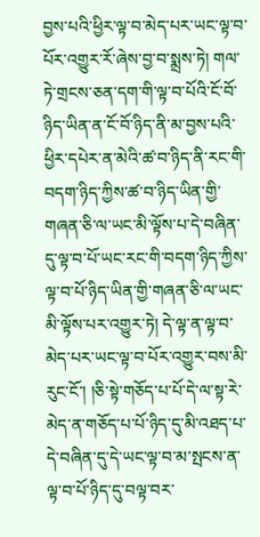བྱས་པའི་ཕྱིར་ལྟ་བ་མེད་པར་ཡང་ལྟ་བ་པོར་འགྱུར་རོ་ཞེས་བྱ་བ་སྨྲས་ཏེ། གལ་ཏེ་གྲངས་ཅན་དག་གི་ལྟ་བ་པོའི་ངོ་བོ་ཉིད་ཡིན་ན་ངོ་བོ་ཉིད་ནི་མ་བྱས་པའི་ཕྱིར་དཔེར་ན་མེའི་ཚ་བ་ཉིད་ནི་རང་གི་བདག་ཉིད་ཀྱིས་ཚ་བ་ཉིད་ཡིན་གྱི་གཞན་ཅི་ལ་ཡང་མི་ལྟོས་པ་དེ་བཞིན་དུ་ལྟ་བ་པོ་ཡང་རང་གི་བདག་ཉིད་ཀྱིས་ལྟ་བ་པོ་ཉིད་ཡིན་གྱི་གཞན་ཅི་ལ་ཡང་མི་ལྟོས་པར་འགྱུར་ཏེ། དེ་ལྟ་ན་ལྟ་བ་མེད་པར་ཡང་ལྟ་བ་པོར་འགྱུར་བས་མི་རུང་ངོ་། །ཅི་སྟེ་གཅོད་པ་པོ་དེ་ལ་སྟ་རེ་མེད་ན་གཅོད་པ་པོ་ཉིད་དུ་མི་འཐད་པ་དེ་བཞིན་དུ་དེ་ཡང་ལྟ་བ་མ་སྤངས་ན་ལྟ་བ་པོ་ཉིད་དུ་བལྟ་བར་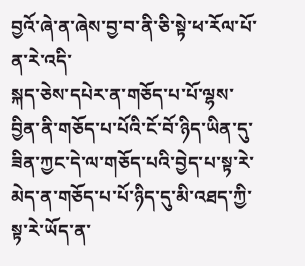བྱའོ་ཞེ་ན་ཞེས་བྱ་བ་ནི་ཅི་སྟེ་ཕ་རོལ་པོ་ན་རེ་འདི་
སྐད་ཅེས་དཔེར་ན་གཅོད་པ་པོ་ལྷས་བྱིན་ནི་གཅོད་པ་པོའི་ངོ་བོ་ཉིད་ཡིན་དུ་ཟིན་ཀྱང་དེ་ལ་གཅོད་པའི་བྱེད་པ་སྟ་རེ་མེད་ན་གཅོད་པ་པོ་ཉིད་དུ་མི་འཐད་ཀྱི་སྟ་རེ་ཡོད་ན་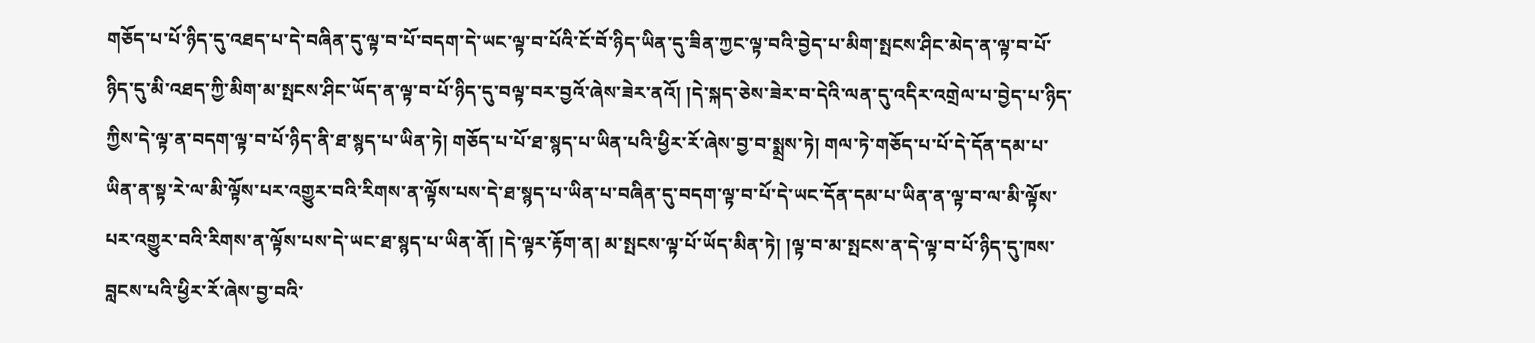གཅོད་པ་པོ་ཉིད་དུ་འཐད་པ་དེ་བཞིན་དུ་ལྟ་བ་པོ་བདག་དེ་ཡང་ལྟ་བ་པོའི་ངོ་བོ་ཉིད་ཡིན་དུ་ཟིན་ཀྱང་ལྟ་བའི་བྱེད་པ་མིག་སྤངས་ཤིང་མེད་ན་ལྟ་བ་པོ་ཉིད་དུ་མི་འཐད་ཀྱི་མིག་མ་སྤངས་ཤིང་ཡོད་ན་ལྟ་བ་པོ་ཉིད་དུ་བལྟ་བར་བྱའོ་ཞེས་ཟེར་ནའོ། །དེ་སྐད་ཅེས་ཟེར་བ་དེའི་ལན་དུ་འདིར་འགྲེལ་པ་བྱེད་པ་ཉིད་ཀྱིས་དེ་ལྟ་ན་བདག་ལྟ་བ་པོ་ཉིད་ནི་ཐ་སྙད་པ་ཡིན་ཏེ། གཅོད་པ་པོ་ཐ་སྙད་པ་ཡིན་པའི་ཕྱིར་རོ་ཞེས་བྱ་བ་སྨྲས་ཏེ། གལ་ཏེ་གཅོད་པ་པོ་དེ་དོན་དམ་པ་ཡིན་ན་སྟ་རེ་ལ་མི་ལྟོས་པར་འགྱུར་བའི་རིགས་ན་ལྟོས་པས་དེ་ཐ་སྙད་པ་ཡིན་པ་བཞིན་དུ་བདག་ལྟ་བ་པོ་དེ་ཡང་དོན་དམ་པ་ཡིན་ན་ལྟ་བ་ལ་མི་ལྟོས་པར་འགྱུར་བའི་རིགས་ན་ལྟོས་པས་དེ་ཡང་ཐ་སྙད་པ་ཡིན་ནོ། །དེ་ལྟར་རྟོག་ན། མ་སྤངས་ལྟ་པོ་ཡོད་མིན་ཏེ། །ལྟ་བ་མ་སྤངས་ན་དེ་ལྟ་བ་པོ་ཉིད་དུ་ཁས་བླངས་པའི་ཕྱིར་རོ་ཞེས་བྱ་བའི་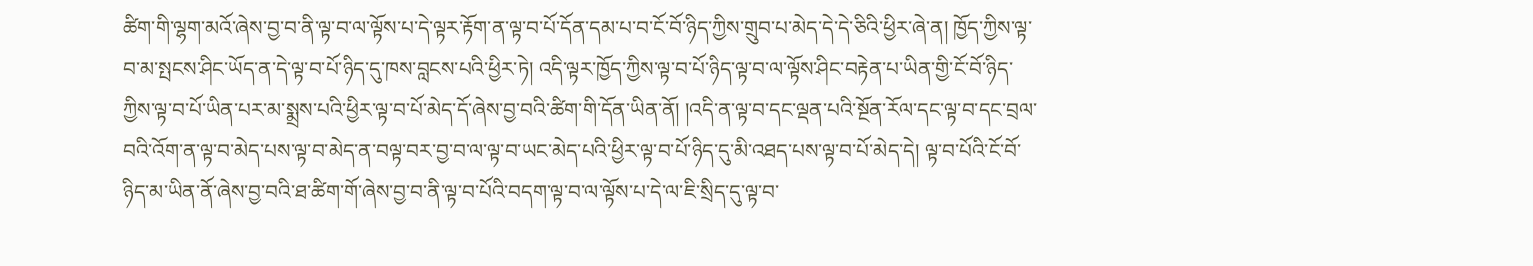ཚིག་གི་ལྷག་མའོ་ཞེས་བྱ་བ་ནི་ལྟ་བ་ལ་ལྟོས་པ་དེ་ལྟར་རྟོག་ན་ལྟ་བ་པོ་དོན་དམ་པ་བ་ངོ་བོ་ཉིད་ཀྱིས་གྲུབ་པ་མེད་དེ་དེ་ཅིའི་ཕྱིར་ཞེ་ན། ཁྱོད་ཀྱིས་ལྟ་བ་མ་སྤངས་ཤིང་ཡོད་ན་དེ་ལྟ་བ་པོ་ཉིད་དུ་ཁས་བླངས་པའི་ཕྱིར་ཏེ། འདི་ལྟར་ཁྱོད་ཀྱིས་ལྟ་བ་པོ་ཉིད་ལྟ་བ་ལ་ལྟོས་ཤིང་བརྟེན་པ་ཡིན་གྱི་ངོ་བོ་ཉིད་ཀྱིས་ལྟ་བ་པོ་ཡིན་པར་མ་སྨྲས་པའི་ཕྱིར་ལྟ་བ་པོ་མེད་དོ་ཞེས་བྱ་བའི་ཚིག་གི་དོན་ཡིན་ནོ། །འདི་ན་ལྟ་བ་དང་ལྡན་པའི་སྔོན་རོལ་དང་ལྟ་བ་དང་བྲལ་བའི་འོག་ན་ལྟ་བ་མེད་པས་ལྟ་བ་མེད་ན་བལྟ་བར་བྱ་བ་ལ་ལྟ་བ་ཡང་མེད་པའི་ཕྱིར་ལྟ་བ་པོ་ཉིད་དུ་མི་འཐད་པས་ལྟ་བ་པོ་མེད་དེ། ལྟ་བ་པོའི་ངོ་བོ་ཉིད་མ་ཡིན་ནོ་ཞེས་བྱ་བའི་ཐ་ཚིག་གོ་ཞེས་བྱ་བ་ནི་ལྟ་བ་པོའི་བདག་ལྟ་བ་ལ་ལྟོས་པ་དེ་ལ་ཇི་སྲིད་དུ་ལྟ་བ་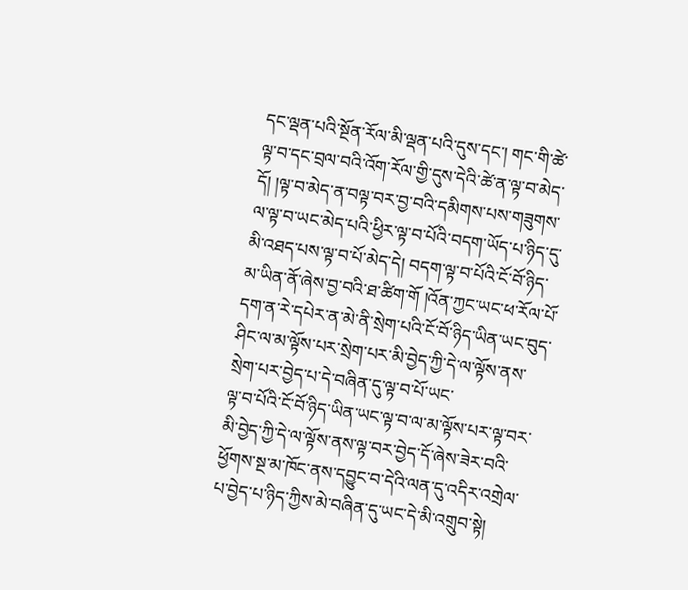དང་ལྡན་པའི་སྔོན་རོལ་མི་ལྡན་པའི་དུས་དང་། གང་གི་ཚེ་ལྟ་བ་དང་བྲལ་བའི་འོག་རོལ་གྱི་དུས་དེའི་ཚེ་ན་ལྟ་བ་མེད་དོ། །ལྟ་བ་མེད་ན་བལྟ་བར་བྱ་བའི་དམིགས་པས་གཟུགས་ལ་ལྟ་བ་ཡང་མེད་པའི་ཕྱིར་ལྟ་བ་པོའི་བདག་ཡོད་པ་ཉིད་དུ་མི་འཐད་པས་ལྟ་བ་པོ་མེད་དེ། བདག་ལྟ་བ་པོའི་ངོ་བོ་ཉིད་མ་ཡིན་ནོ་ཞེས་བྱ་བའི་ཐ་ཚིག་གོ །འོན་ཀྱང་ཡང་ཕ་རོལ་པོ་དག་ན་རེ་དཔེར་ན་མེ་ནི་སྲེག་པའི་ངོ་བོ་ཉིད་ཡིན་ཡང་བུད་ཤིང་ལ་མ་ལྟོས་པར་སྲེག་པར་མི་བྱེད་ཀྱི་དེ་ལ་ལྟོས་ནས་སྲེག་པར་བྱེད་པ་དེ་བཞིན་དུ་ལྟ་བ་པོ་ཡང་
ལྟ་བ་པོའི་ངོ་བོ་ཉིད་ཡིན་ཡང་ལྟ་བ་ལ་མ་ལྟོས་པར་ལྟ་བར་མི་བྱེད་ཀྱི་དེ་ལ་ལྟོས་ནས་ལྟ་བར་བྱེད་དོ་ཞེས་ཟེར་བའི་ཕྱོགས་སྔ་མ་ཁོང་ནས་དབྱུང་བ་དེའི་ལན་དུ་འདིར་འགྲེལ་པ་བྱེད་པ་ཉིད་ཀྱིས་མེ་བཞིན་དུ་ཡང་དེ་མི་འགྲུབ་སྟེ།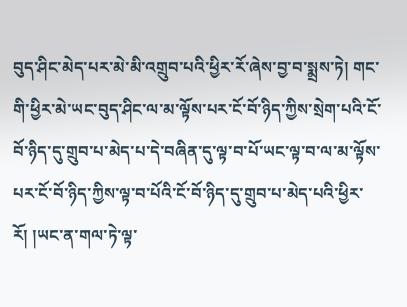བུད་ཤིང་མེད་པར་མེ་མི་འགྲུབ་པའི་ཕྱིར་རོ་ཞེས་བྱ་བ་སྨྲས་ཏེ། གང་གི་ཕྱིར་མེ་ཡང་བུད་ཤིང་ལ་མ་ལྟོས་པར་ངོ་བོ་ཉིད་ཀྱིས་སྲེག་པའི་ངོ་བོ་ཉིད་དུ་གྲུབ་པ་མེད་པ་དེ་བཞིན་དུ་ལྟ་བ་པོ་ཡང་ལྟ་བ་ལ་མ་ལྟོས་པར་ངོ་བོ་ཉིད་ཀྱིས་ལྟ་བ་པོའི་ངོ་བོ་ཉིད་དུ་གྲུབ་པ་མེད་པའི་ཕྱིར་རོ། །ཡང་ན་གལ་ཏེ་ལྟ་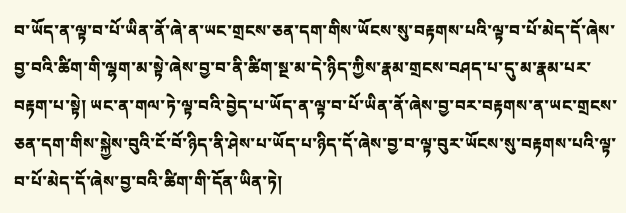བ་ཡོད་ན་ལྟ་བ་པོ་ཡིན་ནོ་ཞེ་ན་ཡང་གྲངས་ཅན་དག་གིས་ཡོངས་སུ་བརྟགས་པའི་ལྟ་བ་པོ་མེད་དོ་ཞེས་བྱ་བའི་ཚིག་གི་ལྷག་མ་སྟེ་ཞེས་བྱ་བ་ནི་ཚིག་སྔ་མ་དེ་ཉིད་ཀྱིས་རྣམ་གྲངས་བཤད་པ་དུ་མ་རྣམ་པར་བརྟག་པ་སྟེ། ཡང་ན་གལ་ཏེ་ལྟ་བའི་བྱེད་པ་ཡོད་ན་ལྟ་བ་པོ་ཡིན་ནོ་ཞེས་བྱ་བར་བརྟགས་ན་ཡང་གྲངས་ཅན་དག་གིས་སྐྱེས་བུའི་ངོ་བོ་ཉིད་ནི་ཤེས་པ་ཡོད་པ་ཉིད་དོ་ཞེས་བྱ་བ་ལྟ་བུར་ཡོངས་སུ་བརྟགས་པའི་ལྟ་བ་པོ་མེད་དོ་ཞེས་བྱ་བའི་ཚིག་གི་དོན་ཡིན་ཏེ།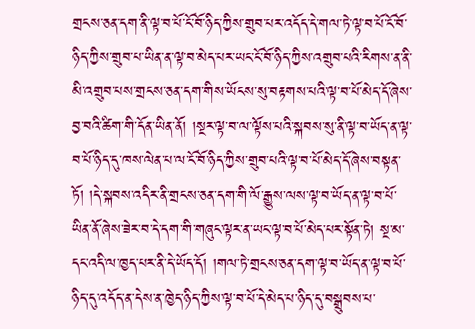གྲངས་ཅན་དག་ནི་ལྟ་བ་པོ་ངོ་བོ་ཉིད་ཀྱིས་གྲུབ་པར་འདོད་དེ་གལ་ཏེ་ལྟ་བ་པོ་ངོ་བོ་ཉིད་ཀྱིས་གྲུབ་པ་ཡིན་ན་ལྟ་བ་མེད་པར་ཡང་ངོ་བོ་ཉིད་ཀྱིས་འགྲུབ་པའི་རིགས་ན་ནི་མི་འགྲུབ་པས་གྲངས་ཅན་དག་གིས་ཡོངས་སུ་བརྟགས་པའི་ལྟ་བ་པོ་མེད་དོ་ཞེས་བྱ་བའི་ཚིག་གི་དོན་ཡིན་ནོ། །སྔར་ལྟ་བ་ལ་ལྟོས་པའི་སྐབས་སུ་ནི་ལྟ་བ་ཡོད་ན་ལྟ་བ་པོ་ཉིད་དུ་ཁས་ལེན་པ་ལ་ངོ་བོ་ཉིད་ཀྱིས་གྲུབ་པའི་ལྟ་བ་པོ་མེད་དོ་ཞེས་བསྟན་ཏོ། །དེ་སྐབས་འདིར་ནི་གྲངས་ཅན་དག་གི་ལོ་རྒྱུས་ལས་ལྟ་བ་ཡོད་ན་ལྟ་བ་པོ་ཡིན་ནོ་ཞེས་ཟེར་བ་དེ་དག་གི་གཞུང་ལྟར་ན་ཡང་ལྟ་བ་པོ་མེད་པར་སྟོན་ཏེ། སྔ་མ་དང་འདི་ལ་ཁྱད་པར་ནི་དེ་ཡོད་དོ། །གལ་ཏེ་གྲངས་ཅན་དག་ལྟ་བ་ཡོད་ན་ལྟ་བ་པོ་ཉིད་དུ་འདོད་ན་དེས་ན་ཁྱེད་ཉིད་ཀྱིས་ལྟ་བ་པོ་དེ་མེད་པ་ཉིད་དུ་བསྒྲུབས་པ་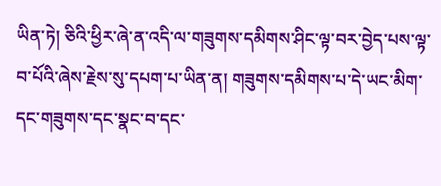ཡིན་ཏེ། ཅིའི་ཕྱིར་ཞེ་ན་འདི་ལ་གཟུགས་དམིགས་ཤིང་ལྟ་བར་བྱེད་པས་ལྟ་བ་པོའི་ཞེས་རྗེས་སུ་དཔག་པ་ཡིན་ན། གཟུགས་དམིགས་པ་དེ་ཡང་མིག་དང་གཟུགས་དང་སྣང་བ་དང་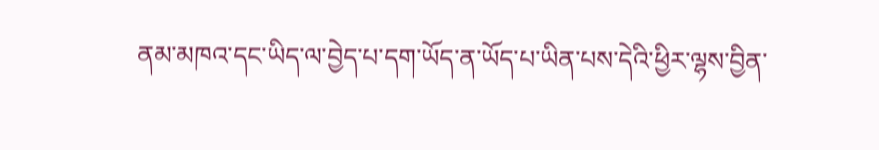ནམ་མཁའ་དང་ཡིད་ལ་བྱེད་པ་དག་ཡོད་ན་ཡོད་པ་ཡིན་པས་དེའི་ཕྱིར་ལྷས་བྱིན་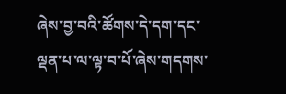ཞེས་བྱ་བའི་ཚོགས་དེ་དག་དང་ལྡན་པ་ལ་ལྟ་བ་པོ་ཞེས་གདགས་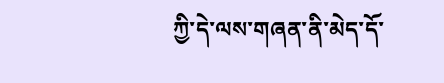ཀྱི་དེ་ལས་གཞན་ནི་མེད་དོ་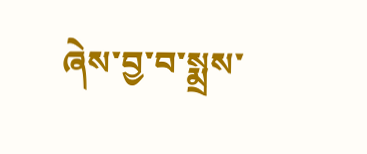ཞེས་བྱ་བ་སྨྲས་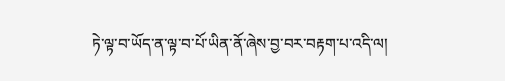ཏེ་ལྟ་བ་ཡོད་ན་ལྟ་བ་པོ་ཡིན་ནོ་ཞེས་བྱ་བར་བརྟག་པ་འདི་ལ།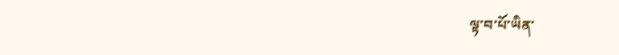ལྟ་བ་པོ་ཡིན་